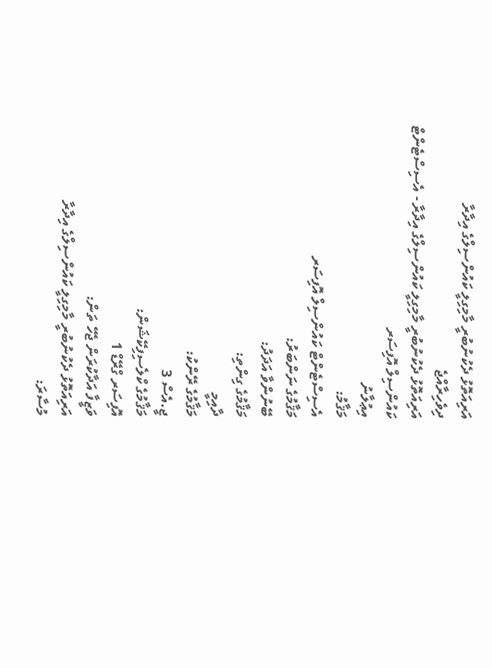އަރިއަތޮޅު ދެކުނުބުރީ މާމިގިލީ ކައުންސިލްގެ އިދާރާ
ދިވެހިރާއްޖެ
އަރިއަތޮޅު ދެކުނުބުރީ މާމިގިލީ ކައުންސިލްގެ އިދާރާ - އެސިސްޓެންޓް ކައުންސިލް އޮފިސަރ
އިޢުލާނު
މަޤާމު:
އެސިސްޓެންޓް ކައުންސިލް އޮފިސަރ
މަޤާމުގެ ނަންބަރު:
ބޭނުންވާ އަދަދު:
މަޤާމުގެ ގިންތި:
ދާއިމީ
މަޤާމުގެ ރޭންކު:
ޖީ.އެސް 3
މަޤާމުގެ ކްލެސިފިކޭޝަން:
އޮފިސަރ ގްރޭޑް 1
ވަޒީފާ އަދާކުރަން ޖެހޭ ތަން:
އަރިއަތޮޅު ދެކުނުބުރީ މާމިގިލީ ކައުންސިލްގެ އިދާރާ
މުސާރަ: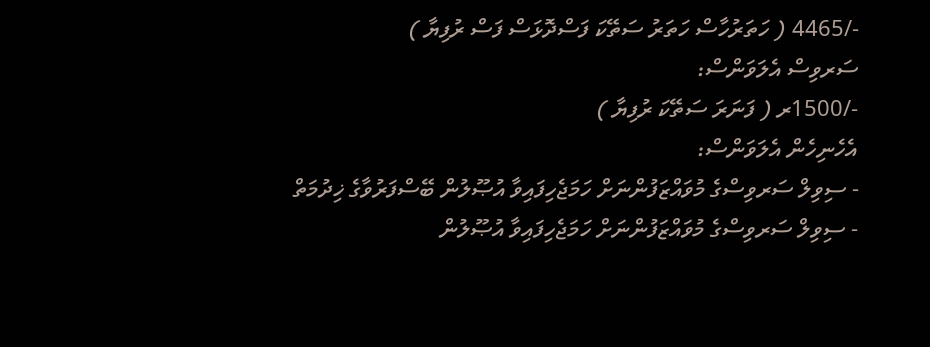-/4465 ( ހަތަރުހާސް ހަތަރު ސަތޭކަ ފަސްދޮޅަސް ފަސް ރުފިޔާ )
ސަރވިސް އެލަވަންސް:
-/1500ރ ( ފަނަރަ ސަތޭކަ ރުފިޔާ )
އެހެނިހެން އެލަވަންސް:
- ސިވިލް ސަރވިސްގެ މުވައްޒަފުންނަށް ހަމަޖެހިފައިވާ އުޞޫލުން ބޭސްފަރުވާގެ ޚިދުމަތް
- ސިވިލް ސަރވިސްގެ މުވައްޒަފުންނަށް ހަމަޖެހިފައިވާ އުޞޫލުން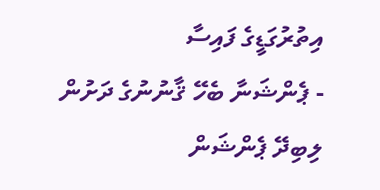އިތުރުގަޑީގެ ފައިސާ
- ޕެންޝަނާ ބެހޭ ޤާނުނުގެ ދަށުން ލިބިދޭ ޕެންޝަން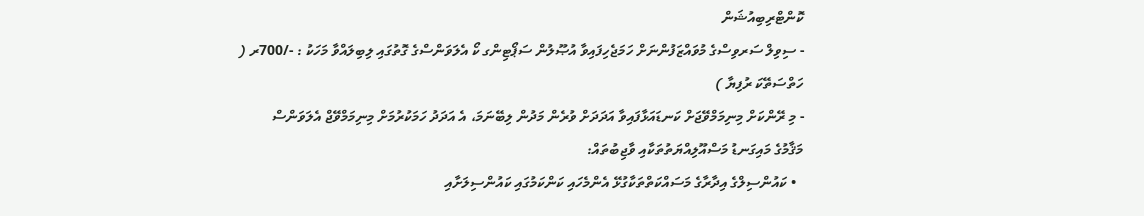ކޮންޓްރިބިއުޝަން
- ސިވިލް ސަރވިސްގެ މުވައްޒަފުންނަށް ހަމަޖެހިފައިވާ އުޞޫލުން ސަޕޯޓިންގ ކޯ އެލަވަންސްގެ ގޮތުގައި ލިބިލައްވާ މަހަކު : -/700ރ ( ހަތްސަތޭކަ ރުފިޔާ )
- މި ރޭންކަށް މިނިމަމްވޭޖަށް ކަނޑައަޅާފައިވާ އަދަދަށް ވުރެން މަދުން ލިބޭނަމަ، އެ އަދަދު ހަމަކުރުމަށް މިނިމަމްވޭޖް އެލަވަންސް
މަޤާމުގެ މައިގަނޑު މަސްއޫލިއްޔަތުތަކާއި ވާޖިބުތައް:
  • ކައުންސިލްގެ އިދާރާގެ މަސައްކަތްތަކާގުޅޭ އެންމެހައި ކަންކަމުގައި ކައުންސިލަށާއި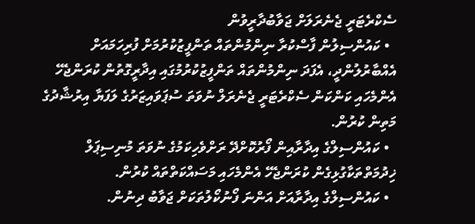ސެކްރެޓަރީ ޖެނެރަލަށް ޖަވާބުދާރީވުން
  • ކައުންސިލުން ފާސްކުރާ ނިންމުންތައް ތަންފީޒުކުރުމަށް ފުރިހަމައަށް އެއްބާރުލުންދީ، އެފަދަ ނިންމުންތައް ތަންފީޒުކުރުމުގައި އިދާރީގޮތުން ކުރަންޖެހޭ އެންމެހައި ކަންކަން ސެކްރެޓަރީ ޖެނެރަލް ނުވަތަ ސުޕަވައިޒަރުގެ ލަފަޔާ އިރުޝާދުގެ މަތިން ކުރުން.
  • ކައުންސިލްގެ އިދާރާއިން ފޯރުކޮށްދޭ ރަށްވެހިކަމުގެ ނުވަތަ މުނިސިޕަލް ޚިދުމަތްތަކާގުޅިގެން ކުރަންޖެހޭ އެންމެހައި މަސައްކަތްތައް ކުރުން.
  • ކައުންސިލްގެ އިދާރާއަށް އަންނަ ފޯނުކޯލުތަކަށް ޖަވާބު ދިނުން.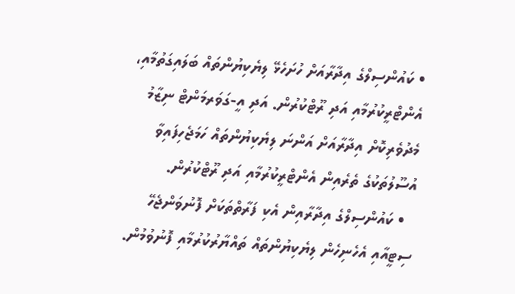• ކައުންސިލްގެ އިދާރާއަށް ހުށަހެޅޭ ލިޔެކިޔުންތައް ބަލައިގަތުމާއި، އެންޓްރީކުރުމާއި އަދި ރޫޓްކުރުން. އަދި އީ-ގަވަރމަންޓް ނިޒާމު މެދުވެރިކޮށް އިދާރާއަށް އަންނަ ލިޔެކިޔުންތައް ހަމަޖެހިފައިވާ އުސޫލުތަކުގެ ތެރެއިން އެންޓްރީކުރުމާއި އަދި ރޫޓްކުރުން.
  • ކައުންސިލްގެ އިދާރާއިން އެކި ފަރާތްތަކަށް ފޮނުވަންޖެހޭ ސިޓީއާއި އެހެނިހެން ލިޔެކިޔުންތައް ތައްޔާރުކުރުމާއި ފޮނުވުމުން.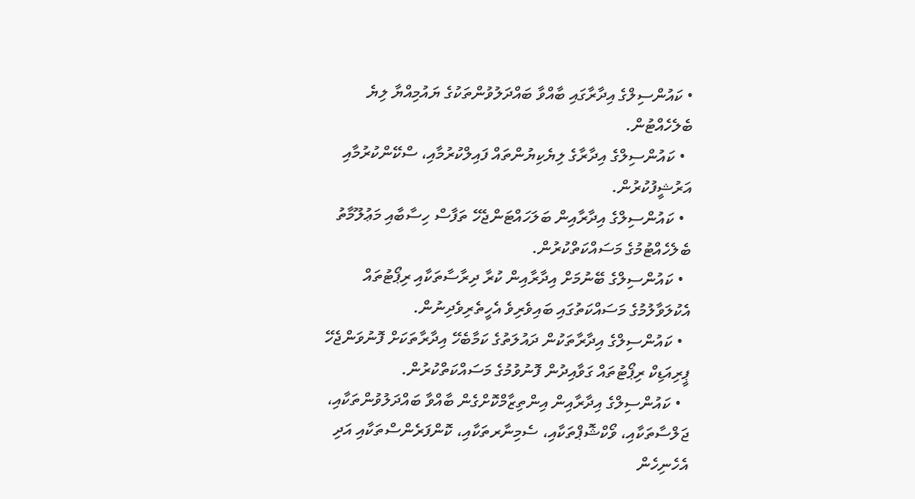• ކައުންސިލްގެ އިދާރާގައި ބާއްވާ ބައްދަލުވުންތަކުގެ ޔައުމިއްޔާ ލިޔެ ބެލެހެއްޓުން.
  • ކައުންސިލްގެ އިދާރާގެ ލިޔެކިޔުންތައް ފައިލްކުރުމާއި، ސްކޭންކުރުމާއި އަރުޝީފުކުރުން.
  • ކައުންސިލްގެ އިދާރާއިން ބަލަހައްޓަންޖެހޭ ތަފާސް ހިސާބާއި މަޢުލޫމާތު ބެލެހެއްޓުމުގެ މަސައްކަތްކުރުން.
  • ކައުންސިލްގެ ބޭނުމަށް އިދާރާއިން ކުރާ ދިރާސާތަކާއި ރިޕޯޓުތައް އެކުލަވާލުމުގެ މަސައްކަތުގައި ބައިވެރިވެ އެހީތެރިވެދިނުން.
  • ކައުންސިލްގެ އިދާރާތަކުން ދައުލަތުގެ ކަމާބެހޭ އިދާރާތަކަށް ފޮނުވަންޖެހޭ ޕީރިއަޑިކް ރިޕޯޓުތައް ގަވާއިދުން ފޮނުވުމުގެ މަސައްކަތްކުރުން.
  • ކައުންސިލްގެ އިދާރާއިން އިންތިޒާމްކޮށްގެން ބާއްވާ ބައްދަލުވުންތަކާއި، ޖަލްސާތަކާއި، ވޯކްޝޮޕްތަކާއި، ސެމިނާރތަކާއި، ކޮންފަރެންސްތަކާއި އަދި އެހެނިހެން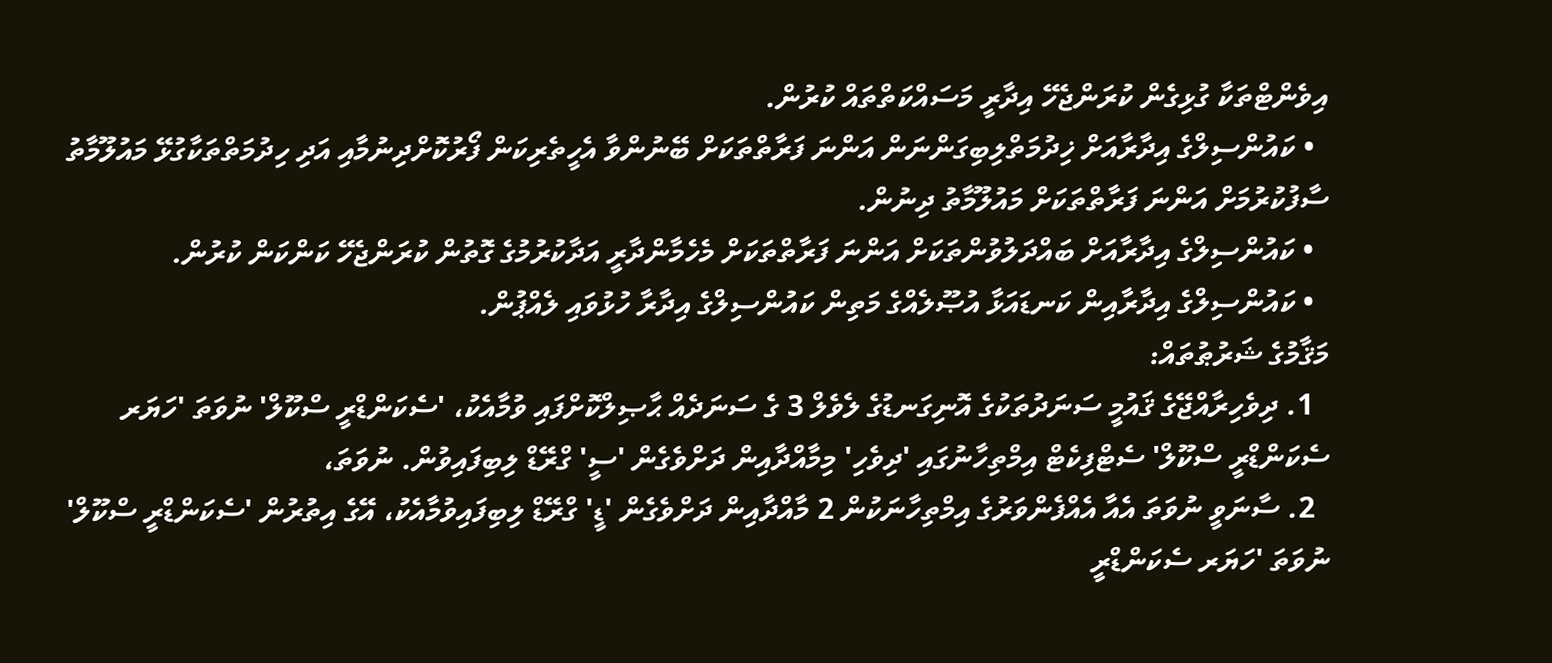އިވެންޓްތަކާ ގުޅިގެން ކުރަންޖެހޭ އިދާރީ މަސައްކަތްތައް ކުރުން.
  • ކައުންސިލްގެ އިދާރާއަށް ޚިދުމަތްލިބިގަންނަން އަންނަ ފަރާތްތަކަށް ބޭނުންވާ އެހީތެރިކަން ފޯރުކޮށްދިނުމާއި އަދި ހިދުމަތްތަކާގުޅޭ މައުލޫމާތު ސާފުކުރުމަށް އަންނަ ފަރާތްތަކަށް މައުލޫމާތު ދިނުން.
  • ކައުންސިލްގެ އިދާރާއަށް ބައްދަލުވުންތަކަށް އަންނަ ފަރާތްތަކަށް މެހެމާންދާރީ އަދާކުރުމުގެ ގޮތުން ކުރަންޖެހޭ ކަންކަން ކުރުން.
  • ކައުންސިލްގެ އިދާރާއިން ކަނޑައަޅާ އުޞޫލެއްގެ މަތިން ކައުންސިލްގެ އިދާރާ ހުޅުވައި ލެއްޕުން.
މަޤާމުގެ ޝަރުޠުތައް:
  1. ދިވެހިރާއްޖޭގެ ޤައުމީ ސަނަދުތަކުގެ އޮނިގަނޑުގެ ލެވެލް 3 ގެ ސަނަދެއް ޙާޞިލްކޮށްފައި ވުމާއެކު، 'ސެކަންޑްރީ ސްކޫލް' ނުވަތަ 'ހަޔަރ ސެކަންޑްރީ ސްކޫލް' ސެޓްފިކެޓް އިމްތިހާނުގައި 'ދިވެހި' މިމާއްދާއިން ދަށްވެގެން 'ސީ' ގްރޭޑް ލިބިފައިވުން. ނުވަތަ،
  2. ސާނަވީ ނުވަތަ އެއާ އެއްފެންވަރުގެ އިމްތިހާނަކުން 2 މާއްދާއިން ދަށްވެގެން 'ޑީ' ގްރޭޑް ލިބިފައިވުމާއެކު، އޭގެ އިތުރުން 'ސެކަންޑްރީ ސްކޫލް' ނުވަތަ 'ހަޔަރ ސެކަންޑްރީ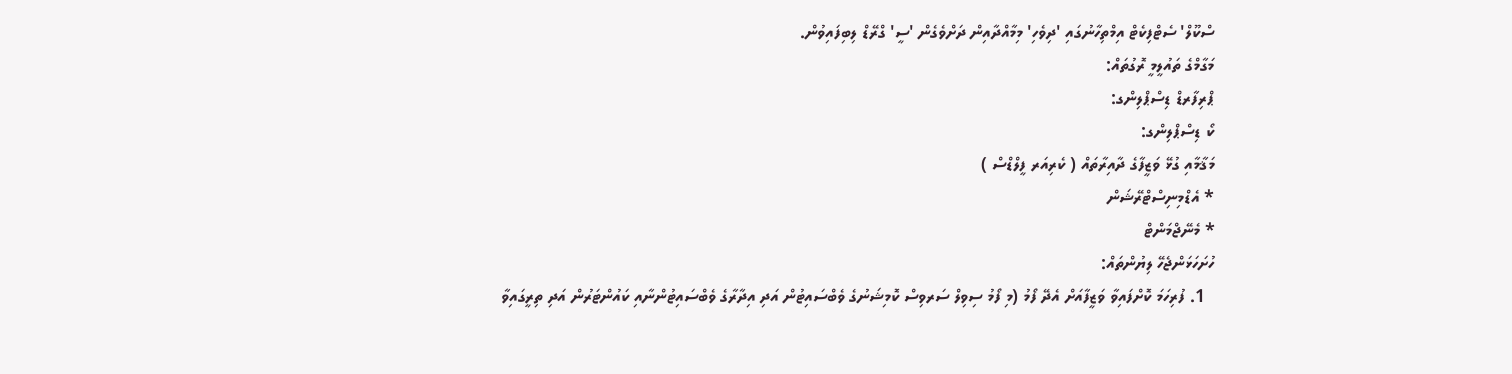ސްކޫލް' ސެޓްފިކެޓް އިމްތިހާނުގައި 'ދިވެހި' މިމާއްދާއިން ދަށްވެގެން 'ސީ' ގްރޭޑް ލިބިފައިވުން.
މަގާމްގެ ތައުލީމީ ރޮގުތައް:
ޕްރިފާރޑް ޑިސްޕްލިންގ:
ކޯ ޑިސްޕްލިންގ:
މަޤާމާއި ގުޅޭ ވަޒީފާގެ ދާއިރާތައް ( ކެރިއަރ ފީލްޑްސް )
* އެޑްމިނިސްޓްރޭޝަން
* މެނޭޖްމަންޓް
ހުށަހަޅަންޖެހޭ ލިޔުންތައް:
  1. ފުރިހަމަ ކޮށްފައިވާ ވަޒީފާއަށް އެދޭ ފޯމު (މި ފޯމު ސިވިލް ސަރވިސް ކޮމިޝަނުގެ ވެބްސައިޓުން އަދި އިދާރާގެ ވެބްސައިޓުންނާއި ކައުންޓަރުން އަދި ތިރީގައިވާ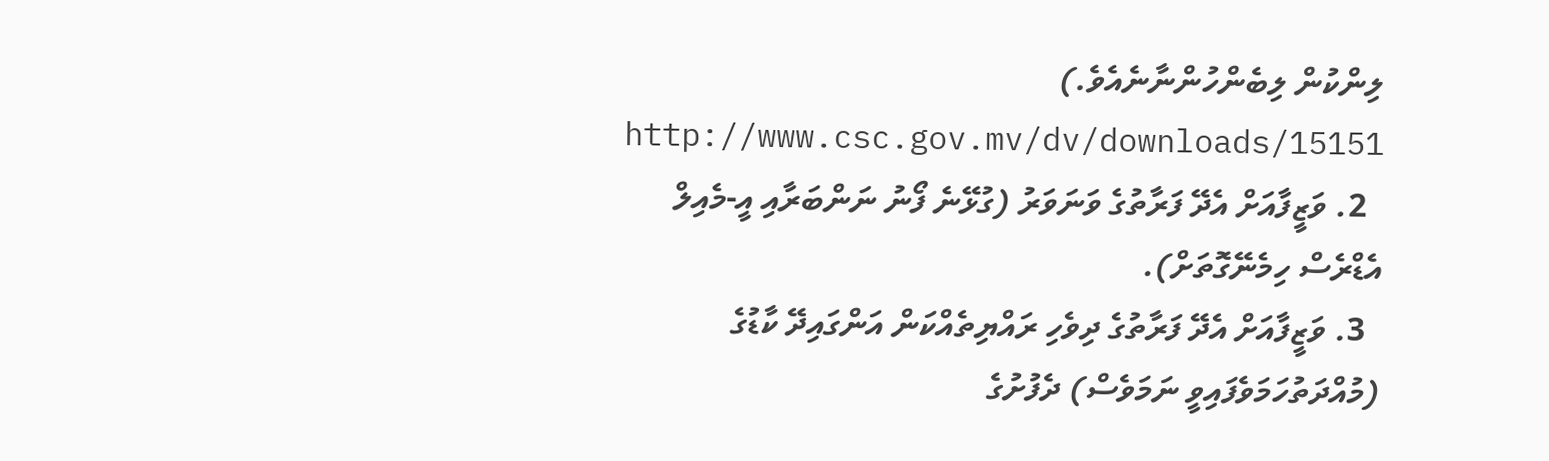ލިންކުން ލިބެންހުންނާނެއެވެ.) http://www.csc.gov.mv/dv/downloads/15151
  2. ވަޒީފާއަށް އެދޭ ފަރާތުގެ ވަނަވަރު (ގުޅޭނެ ފޯނު ނަންބަރާއި އީ-މެއިލް އެޑްރެސް ހިމެނޭގޮތަށް).
  3. ވަޒީފާއަށް އެދޭ ފަރާތުގެ ދިވެހި ރައްޔިތެއްކަން އަންގައިދޭ ކާޑުގެ (މުއްދަތުހަމަވެފައިވީ ނަމަވެސް) ދެފުށުގެ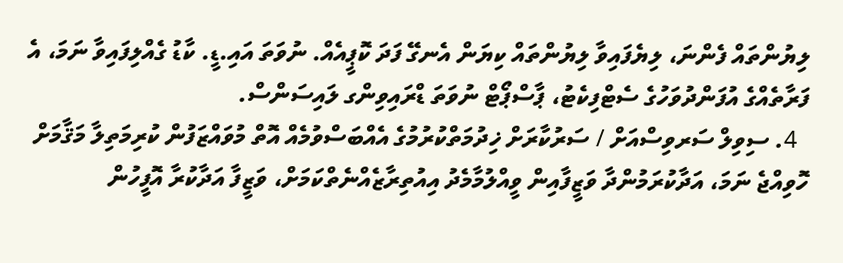ލިޔުންތައް ފެންނަ، ލިޔެފައިވާ ލިޔުންތައް ކިޔަން އެނގޭ ފަދަ ކޮޕީއެއް. ނުވަތަ އައި.ޑީ. ކާޑު ގެއްލިފައިވާ ނަމަ، އެ ފަރާތެއްގެ އުފަންދުވަހުގެ ސެޓްފިކެޓު، ޕާސްޕޯޓް ނުވަތަ ޑްރައިވިންގ ލައިސަންސް.
  4. ސިވިލް ސަރވިސްއަށް / ސަރުކާރަށް ޚިދުމަތްކުރުމުގެ އެއްބަސްވުމެއް އޮތް މުވައްޒަފުން ކުރިމަތިލާ މަޤާމަށް ހޮވިއްޖެ ނަމަ، އަދާކުރަމުންދާ ވަޒީފާއިން ވީއްލުމާމެދު އިއުތިރާޒެއްނެތްކަމަށް، ވަޒީފާ އަދާކުރާ އޮފީހުން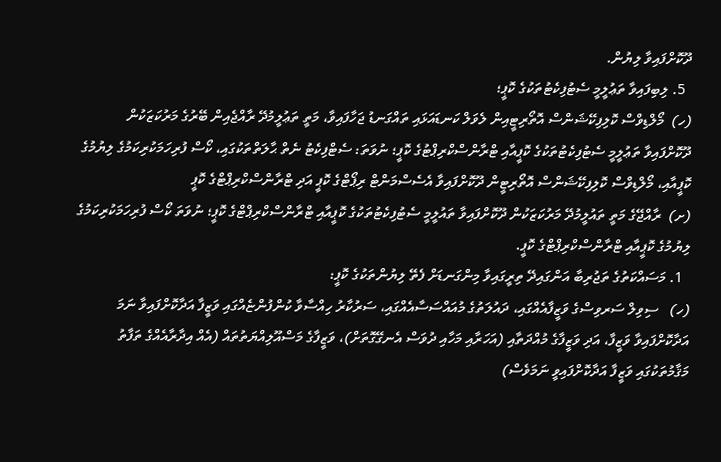ދޫކޮށްފައިވާ ލިޔުން.
  5. ލިބިފައިވާ ތަޢުލީމީ ސެޓުފިކެޓުތަކުގެ ކޮޕީ؛
(ހ)  މޯލްޑިވްސް ކޮލިފިކޭޝަންސް އޮތޯރިޓީއިން ލެވަލް ކަނޑައަޅައި ތައްގަނޑު ޖަހާފައިވާ، މަތީ ތަޢުލީމުދޭ ރާއްޖެއިން ބޭރުގެ މަރުކަޒަކުން ދޫކޮށްފައިވާ ތަޢުލީމީ ސެޓުފިކެޓުތަކުގެ ކޮޕީއާއި ޓްރާންސްކްރިޕްޓުގެ ކޮޕީ؛ ނުވަތަ: ސެޓްފިކެޓު ނެތް ޙާލަތްތަކުގައި، ކޯސް ފުރިހަމަކުރިކަމުގެ ލިޔުމުގެ ކޮޕީއާއި، މޯލްޑިވްސް ކޮލިފިކޭޝަންސް އޮތޯރިޓީން ދޫކޮށްފައިވާ އެސެސްމަންޓް ރިޕޯޓްގެ ކޮޕީ އަދި ޓްރާންސްކްރިޕްޓްގެ ކޮޕީ
(ށ)  ރާއްޖޭގެ މަތީ ތައުލީމުދޭ މަރުކަޒަކުން ދޫކޮށްފައިވާ ތައުލީމީ ސެޓުފިކެޓުތަކުގެ ކޮޕީއާއި ޓްރާންސްކްރިޕްޓްގެ ކޮޕީ؛ ނުވަތަ ކޯސް ފުރިހަމަކުރިކަމުގެ ލިޔުމުގެ ކޮޕީއާއި ޓްރާންސްކްރިޕްޓްގެ ކޮޕީ.
  1. މަސައްކަތުގެ ތަޖުރިބާ އަންގައިދޭ ތިރީގައިވާ މިންގަނޑަށް ފެތޭ ލިޔުންތަކުގެ ކޮޕީ:
(ހ)   ސިވިލް ސަރވިސްގެ ވަޒީފާއެއްގައި، ދައުލަތުގެ މުއައްސަސާއެއްގައި، ސަރުކާރު ހިއްސާވާ ކުންފުންޏެއްގައި ވަޒީފާ އަދާކޮށްފައިވާ ނަމަ އަދާކޮށްފައިވާ ވަޒީފާ، އަދި ވަޒީފާގެ މުއްދަތާއި (އަހަރާއި މަހާއި ދުވަސް އެނގޭގޮތަށް)، ވަޒީފާގެ މަސްއޫލިއްޔަތުތައް (އެއް އިދާރާއެއްގެ ތަފާތު މަޤާމުތަކުގައި ވަޒީފާ އަދާކޮށްފައިވީ ނަމަވެސް)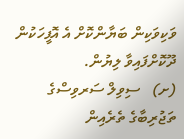ވަކިވަކިން ބަޔާންކޮށް އެ އޮފީހަކުން ދޫކޮށްފައިވާ ލިޔުން.
(ށ)   ސިވިލް ސަރވިސްގެ ތަޖުރިބާގެ ތެރެއިން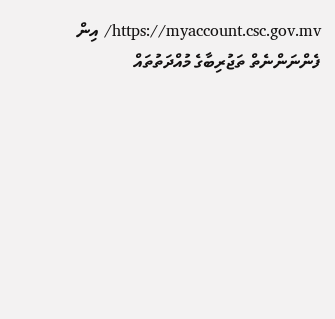https://myaccount.csc.gov.mv/ އިން ފެންނަންނެތް ތަޖުރިބާގެ މުއްދަތުތައް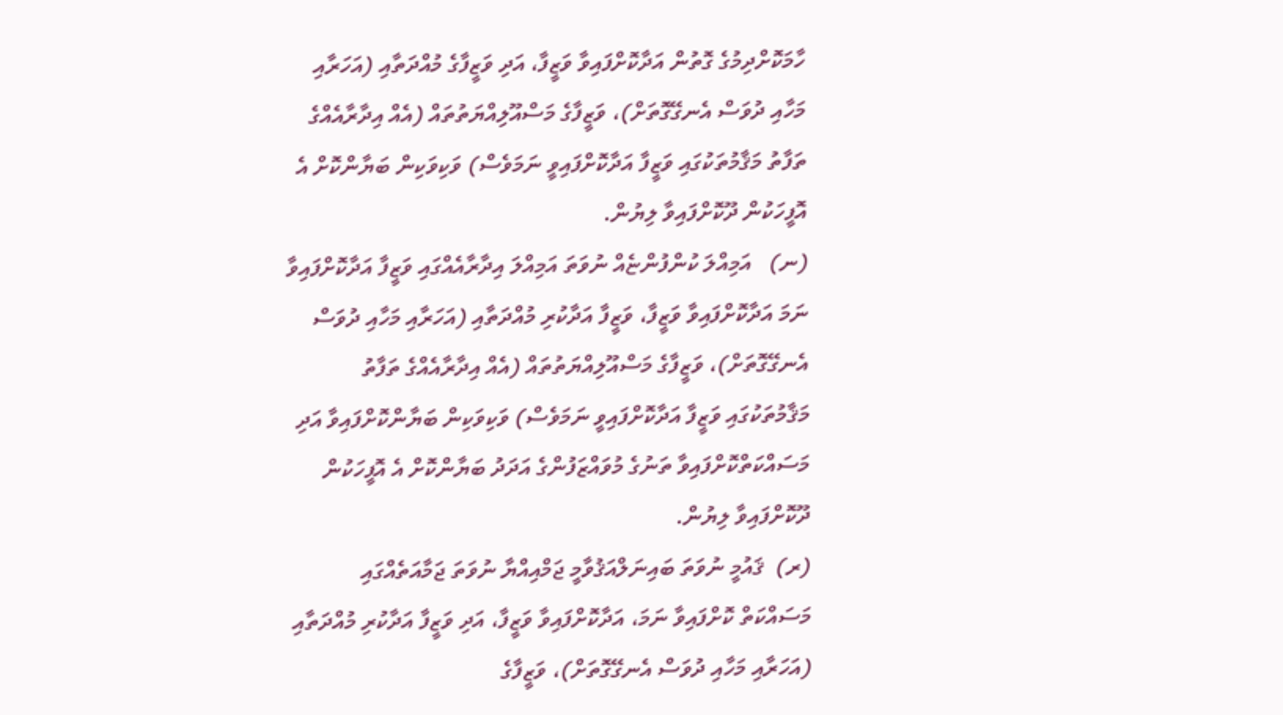ހާމަކޮށްދިމުގެ ގޮތުން އަދާކޮށްފައިވާ ވަޒީފާ، އަދި ވަޒީފާގެ މުއްދަތާއި (އަހަރާއި މަހާއި ދުވަސް އެނގޭގޮތަށް)، ވަޒީފާގެ މަސްއޫލިއްޔަތުތައް (އެއް އިދާރާއެއްގެ ތަފާތު މަޤާމުތަކުގައި ވަޒީފާ އަދާކޮށްފައިވީ ނަމަވެސް) ވަކިވަކިން ބަޔާންކޮށް އެ އޮފީހަކުން ދޫކޮށްފައިވާ ލިޔުން.
(ނ)   އަމިއްލަ ކުންފުންޏެއް ނުވަތަ އަމިއްލަ އިދާރާއެއްގައި ވަޒީފާ އަދާކޮށްފައިވާ ނަމަ އަދާކޮށްފައިވާ ވަޒީފާ، ވަޒީފާ އަދާކުރި މުއްދަތާއި (އަހަރާއި މަހާއި ދުވަސް އެނގޭގޮތަށް)، ވަޒީފާގެ މަސްއޫލިއްޔަތުތައް (އެއް އިދާރާއެއްގެ ތަފާތު މަޤާމުތަކުގައި ވަޒީފާ އަދާކޮށްފައިވީ ނަމަވެސް) ވަކިވަކިން ބަޔާންކޮށްފައިވާ އަދި މަސައްކަތްކޮށްފައިވާ ތަނުގެ މުވައްޒަފުންގެ އަދަދު ބަޔާންކޮށް އެ އޮފީހަކުން ދޫކޮށްފައިވާ ލިޔުން.
(ރ)  ޤައުމީ ނުވަތަ ބައިނަލްއަޤުވާމީ ޖަމްއިއްޔާ ނުވަތަ ޖަމާއަތެއްގައި މަސައްކަތް ކޮށްފައިވާ ނަމަ، އަދާކޮށްފައިވާ ވަޒީފާ، އަދި ވަޒީފާ އަދާކުރި މުއްދަތާއި (އަހަރާއި މަހާއި ދުވަސް އެނގޭގޮތަށް)، ވަޒީފާގެ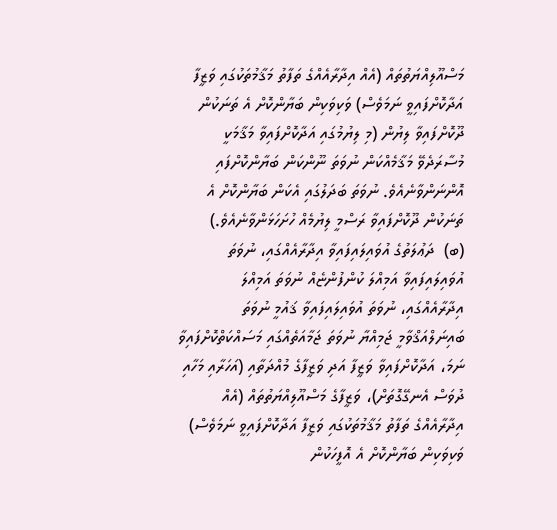މަސްއޫލިއްޔަތުތައް (އެއް އިދާރާއެއްގެ ތަފާތު މަޤާމުތަކުގައި ވަޒީފާ އަދާކޮށްފައިވީ ނަމަވެސް) ވަކިވަކިން ބަޔާންކޮށް އެ ތަނަކުން ދޫކޮށްފައިވާ ލިޔުން (މި ލިޔުމުގައި އަދާކޮށްފައިވާ މަޤާމަކީ މުސާރަދެވޭ މަޤާމެއްކަން ނުވަތަ ނޫންކަން ބަޔާންކޮށްފައި އޮންނަންވާނެއެވެ. ނުވަތަ ބަދަލުގައި އެކަން ބަޔާންކޮށް އެ ތަނަކުން ދޫކޮށްފައިވާ ރަސްމީ ލިޔުމެއް ހުށަހަޅަންވާނެއެވެ.)
(ބ)  ދަޢުލަތުގެ އުވައިލައިފައިވާ އިދާރާއެއްގައި، ނުވަތަ އުވައިލައިފައިވާ އަމިއްލަ ކުންފުންޏެއް ނުވަތަ އަމިއްލަ އިދާރާއެއްގައި، ނުވަތަ އުވައިލައިފައިވާ ޤައުމީ ނުވަތަ ބައިނަލްއަޤްވާމީ ޖަމިއްޔާ ނުވަތަ ޖަމާއަތެއްގައި މަސައްކަތްކޮށްފައިވާ ނަމަ، އަދާކޮށްފައިވާ ވަޒީފާ އަދި ވަޒީފާގެ މުއްދަތާއި (އަހަރާއި މަހާއި ދުވަސް އެނގޭގޮތަށް)، ވަޒީފާގެ މަސްއޫލިއްޔަތުތައް (އެއް އިދާރާއެއްގެ ތަފާތު މަޤާމުތަކުގައި ވަޒީފާ އަދާކޮށްފައިވީ ނަމަވެސް) ވަކިވަކިން ބަޔާންކޮށް އެ އޮފީހަކުން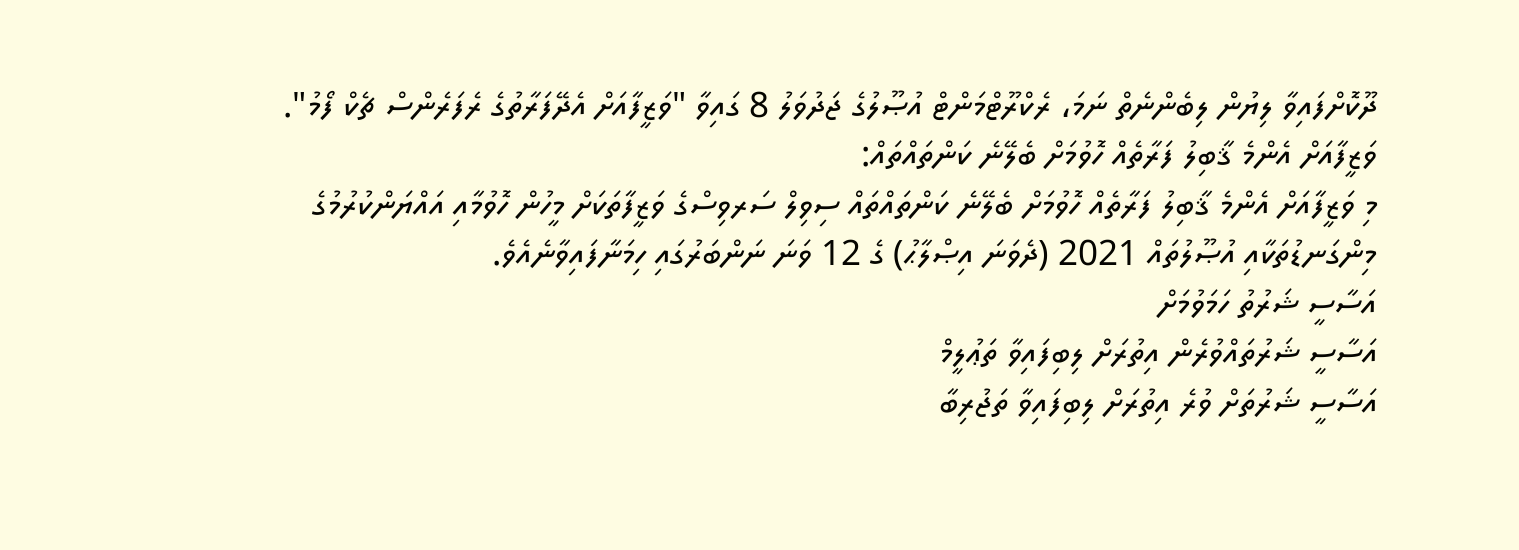ދޫކޮށްފައިވާ ލިޔުން ލިބެންނެތް ނަމަ، ރެކްރޫޓްމަންޓް އުޞޫލުގެ ޖަދުވަލު 8 ގައިވާ "ވަޒީފާއަށް އެދޭފަރާތުގެ ރެފަރެންސް ޗެކް ފޯމު".
ވަޒީފާއަށް އެންމެ ޤާބިލު ފަރާތެއް ހޮވުމަށް ބެލޭނެ ކަންތައްތައް:
މި ވަޒީފާއަށް އެންމެ ޤާބިލު ފަރާތެއް ހޮވުމަށް ބެލޭނެ ކަންތައްތައް ސިވިލް ސަރވިސްގެ ވަޒީފާތަކަށް މީހުން ހޮވުމާއި އައްޔަންކުރުމުގެ މިންގަނޑުތަކާއި އުޞޫލުތައް 2021 (ދެވަނަ އިޞްލާޙު) ގެ 12 ވަނަ ނަންބަރުގައި ހިމަނާފައިވާނެއެވެ.
އަސާސީ ޝަރުތު ހަމަވުމަށް
އަސާސީ ޝަރުތައްވުރެން އިތުރަށް ލިބިފައިވާ ތަޢުލީމް
އަސާސީ ޝަރުތަށް ވުރެ އިތުރަށް ލިބިފައިވާ ތަޖުރިބާ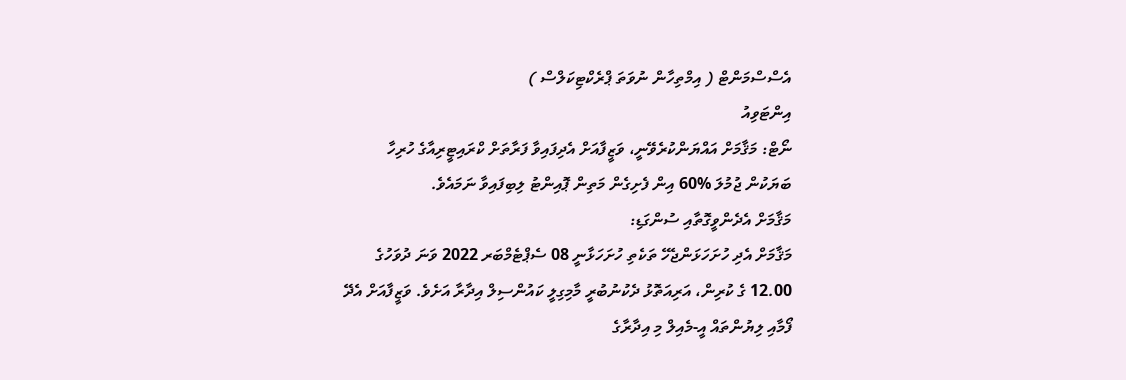އެސްސްމަންޓް ( އިމްތިހާން ނުވަތަ ޕްރެކްޓިކަލްސް )
އިންޓަވިއު
ނޯޓް: މަޤާމަށް އައްޔަންކުރެވޭނީ، ވަޒީފާއަށް އެދިފައިވާ ފަރާތަށް ކްރައިޓީރިއާގެ ހުރިހާ ބަޔަކުން ޖުމުލަ %60 އިން ފެށިގެން މަތިން ޕޮއިންޓު ލިބިފައިވާ ނަމައެވެ.
މަޤާމަށް އެދެންވީގޮތާއި ސުންގަޑި:
މަޤާމަށް އެދި ހުށަހަޅަންޖެހޭ ތަކެތި ހުށަހަޅާނީ 08 ސެޕްޓެމްބަރ 2022 ވަނަ ދުވަހުގެ 12.00 ގެ ކުރިން، އަރިއަތޮޅު ދެކުނުބުރީ މާމިގިލީ ކައުންސިލް އިދާރާ އަށެވެ. ވަޒީފާއަށް އެދޭ ފޯމާއި ލިޔުންތައް އީ-މެއިލް މި އިދާރާގެ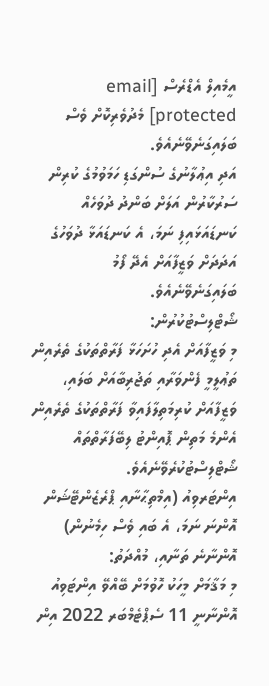އީމެއިލް އެޑްރެސް [email protected] މެދުވެރިކޮށް ވެސް ބަލައިގަނެވޭނެއެވެ.
އަދި އިޢުލާނުގެ ސުންގަޑި ހަމަވުމުގެ ކުރިން ސަރުކާރުން އަލަށް ބަންދު ދުވަހެއް ކަނޑައަޅައިފި ނަމަ، އެ ކަނޑައަޅާ ދުވަހުގެ އަދަދަށް ވަޒީފާއަށް އެދޭ ފޯމު ބަލައިގަނެވޭނެއެވެ.
ޝޯޓްލިސްޓުކުރުން:
މި ވަޒީފާއަށް އެދި ހުށަހަޅާ ފަރާތްތަކުގެ ތެރެއިން ތަޢުލީމީ ފެންވަރާއި ތަޖުރިބާއަށް ބަލައި، ވަޒީފާއަށް ކުރިމަތިލާފައިވާ ފަރާތްތަކުގެ ތެރެއިން އެންމެ މަތިން ޕޮއިންޓު ލިބޭފަރާތްތައް ޝޯޓްލިސްޓުކުރެވޭނެއެވެ.
އިންޓަރވިއު (އިމްތިޙާނާއި ޕްރެޒެންޓޭޝަން އޮންނަ ނަމަ، އެ ބައި ވެސް ހިމެނުން) އޮންނާނެ ތަނާއި، މުއްދަތު:
މި މަޤާމަށް މީހަކު ހޮވުމަށް ބޭއްވޭ އިންޓަވިއު އޮންނާނީ 11 ސެޕްޓެމްބަރ 2022 އިން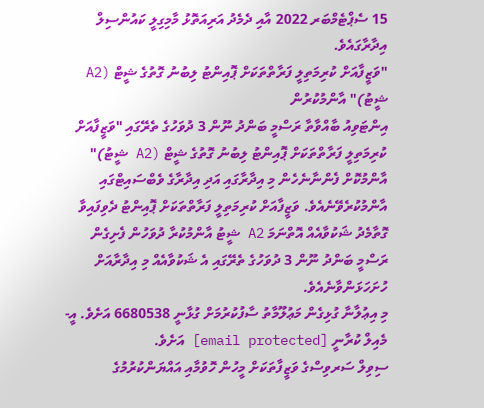15 ސެޕްޓެމްބަރ 2022 އާއި ދެމެދު އަރިއަތޮޅު މާމިގިލީ ކައުންސިލް އިދާރާގައެވެ.
"ވަޒީފާއަށް ކުރިމަތިލީ ފަރާތްތަކަށް ޕޮއިންޓު ލިބުނު ގޮތުގެ ޝީޓް (A2 ޝީޓު)" އާންމުކުރުން
އިންޓަވިއު ބާއްވާތާ ރަސްމީ ބަންދު ނޫން 3 ދުވަހުގެ ތެރޭގައި "ވަޒީފާއަށް ކުރިމަތިލީ ފަރާތްތަކަށް ޕޮއިންޓު ލިބުނު ގޮތުގެ ޝީޓް (A2 ޝީޓު)" އާންމުކޮށް ފެންނާނެހެން މި އިދާރާގައި އަދި އިދާރާގެ ވެބްސައިޓްގައި އާންމުކުރެވޭނެއެވެ. ވަޒީފާއަށް ކުރިމަތިލީ ފަރާތްތަކަށް ޕޮއިންޓު ދެވިފައިވާ ގޮތާމެދު ޝަކުވާއެއް އޮތްނަމަ A2 ޝީޓު އާންމުކުރާ ދުވަހުން ފެށިގެން ރަސްމީ ބަންދު ނޫން 3 ދުވަހުގެ ތެރޭގައި އެ ޝަކުވާއެއް މި އިދާރާއަށް ހުށަހަޅަންވާނެއެވެ.
މި އިޢުލާނާ ގުޅިގެން މަޢުލޫމާތު ސާފުކުރުމަށް ގުޅާނީ 6680538 އަށެވެ. އީ-މެއިލް ކުރާނީ [email protected] އަށެވެ.
ސިވިލް ސަރވިސްގެ ވަޒީފާތަކަށް މީހުން ހޮވުމާއި އައްޔަންކުރުމުގެ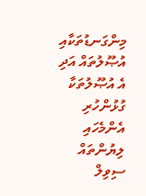މިންގަނޑުތަކާއި އުޞޫލުތައް އަދި އެ އުޞޫލުތަކާ ގުޅުންހުރި އެންމެހައި ލިޔުންތައް ސިވިލް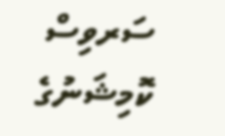ސަރވިސް ކޮމިޝަނުގެ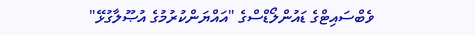ވެބްސައިޓްގެ ޑައުންލޯޑްސްގެ "އައްޔަންކުރުމުގެ އުޞޫލާގުޅޭ"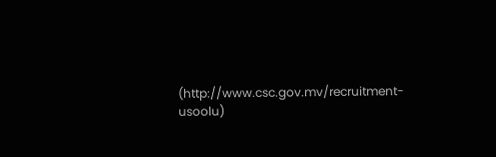(http://www.csc.gov.mv/recruitment-usoolu)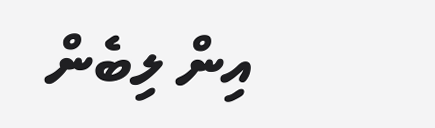އިން ލިބެން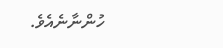ހުންނާނެއެވެ.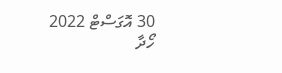30 އޮގަސްޓް 2022
ހޯދާ